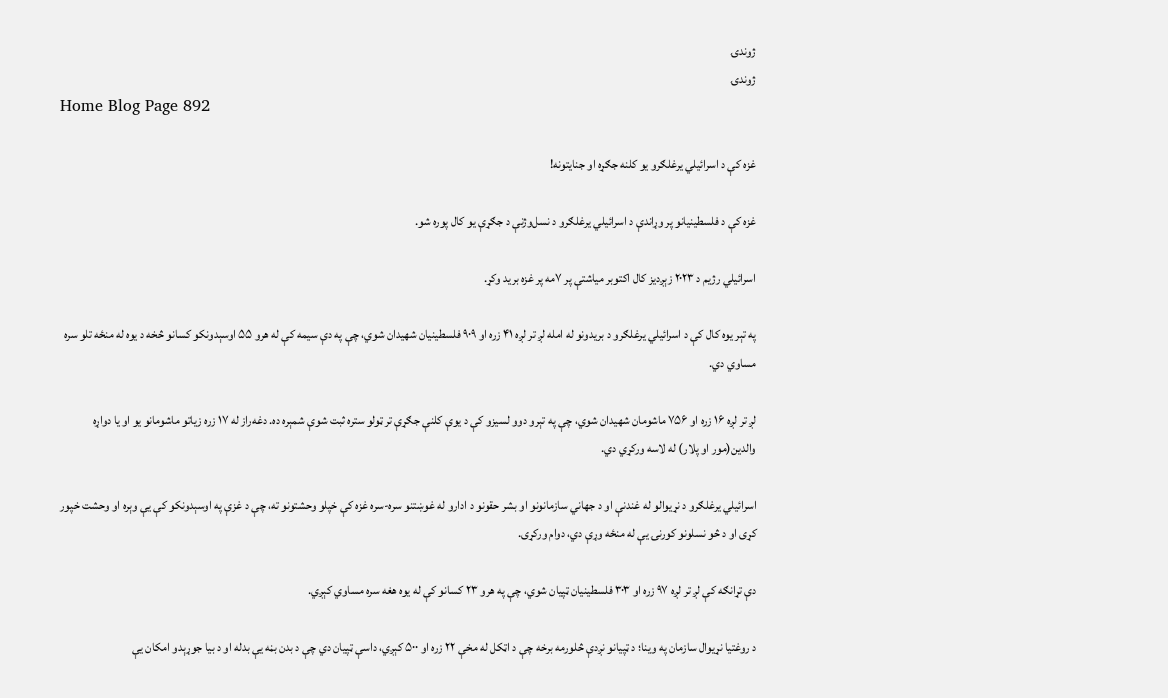ژوندۍ
ژوندۍ
Home Blog Page 892

غزه کې د اسرائیلي یرغلګرو یو کلنه جګړه او جنایتونه!

غزه کې د فلسطینیانو پر وړاندې د اسرائیلي یرغلګرو د نسل‌وژنې د جګړې یو کال پوره شو.

اسرائیلي رژیم د ۲۰۲۳ زېږدیز کال اکتوبر میاشتې پر ۷مه پر غزه برید وکړ.

په تېر یوه کال کې د اسرائیلي یرغلګرو د بریدونو له امله لږ تر لږه ۴۱ زره او ۹۰۹ فلسطینیان شهیدان شوي، چې په دې سیمه کې له هرو ۵۵ اوسېدونکو کسانو څخه د یوه له منځه تلو سره مساوي دي.

لږ تر لږه ۱۶ زره او ۷۵۶ ماشومان شهیدان شوي، چې په تېرو دوو لسیزو کې د یوې کلنې جګړې تر ټولو ستره ثبت شوې شمېره ده. دغه‌راز له ۱۷ زره زیاتو ماشومانو یو او یا دواړه والدین(مور او پلار) له لاسه ورکړي دي.

اسرائیلي یرغلګرو د نړیوالو له غندنې او د جهاني سازمانونو او بشر حقونو د ادارو له غوښتنو سره-سره غزه کې خپلو وحشتونو ته، چې د غزې په اوسېدونکو کې یې وېره او وحشت خپور کړی او د څو نسلونو کورنۍ یې له منځه وړې دي، دوام ورکړی.

دې تړانګه کې لږ تر لږه ۹۷ زره او ۳۰۳ فلسطینیان ټپیان شوي، چې په هرو ۲۳ کسانو کې له یوه هغه سره مساوي کېږي.

د روغتیا نړیوال سازمان په وینا؛ د ټپيانو نږدې څلورمه برخه چې د اټکل له مخې ۲۲ زره او ۵۰۰ کېږي، داسې ټپیان دي چې د بدن بڼه یې بدله او د بیا جوړېدو امکان یې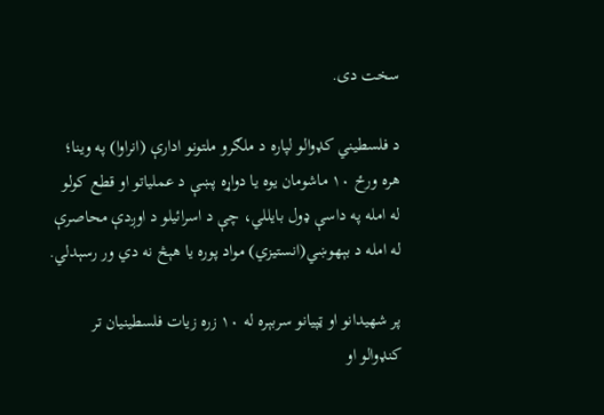سخت دی.

د فلسطیني کډوالو لپاره د ملګرو ملتونو ادارې (انراوا) په وینا؛ هره ورځ ۱۰ ماشومان یوه یا دواړه پښې د عملیاتو او قطع کولو له امله په داسې ډول بایللي، چې د اسرائیلو د اوږدې محاصرې له امله د بېهوښي(انستیزي) مواد پوره یا هېڅ نه دي ور رسېدلي.

پر شهیدانو او ټپیانو سربېره له ۱۰ زره زیات فلسطینیان تر کنډوالو او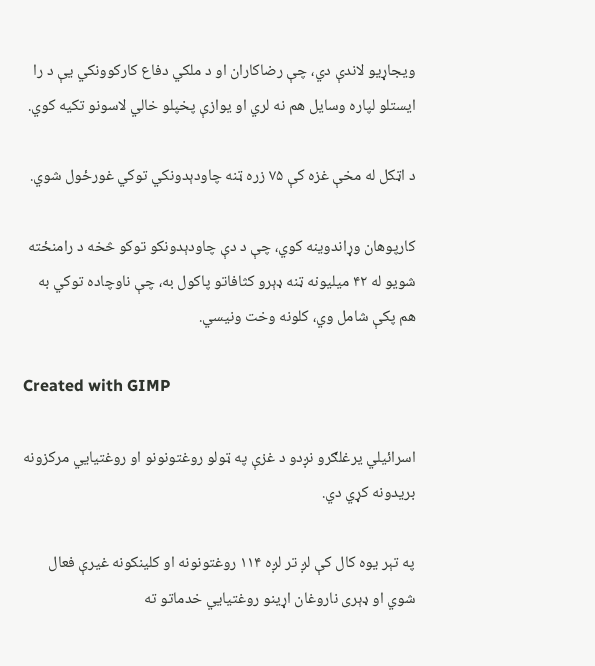ویجاړیو لاندې دي، چې رضاکاران او د ملکي دفاع کارکوونکي یې د را ایستلو لپاره وسایل هم نه لري او یوازې پخپلو خالي لاسونو تکیه کوي.

د اټکل له مخې غزه کې ۷۵ زره ټنه چاودېدونکي توکي غورځول شوي.

کارپوهان وړاندوینه کوي، چې د دې چاودېدونکو توکو څخه د رامنځته شويو له ۴۲ میلیونه ټنه ډېرو کثافاتو پاکول به، چې ناوچاده توکي به هم پکې شامل وي، کلونه وخت ونیسي.

Created with GIMP

اسرائیلي یرغلګرو نږدو د غزې په ټولو روغتونونو او روغتیايي مرکزونه بریدونه کړي دي.

په تېر یوه کال کې لږ تر لږه ۱۱۴ روغتونونه او کلینکونه غیرې فعال شوي او ډېری ناروغان اړینو روغتیايي خدماتو ته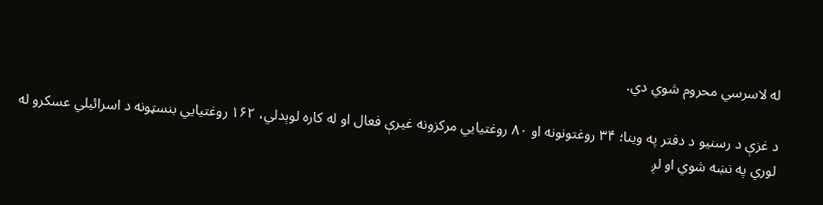له لاسرسي محروم شوي دي.

د غزې د رسنیو د دفتر په وینا؛ ۳۴ روغتونونه او ۸۰ روغتیايي مرکزونه غیرې فعال او له کاره لوېدلي، ۱۶۲ روغتیايي بنسټونه د اسرائیلي عسکرو له لوري په نښه شوي او لږ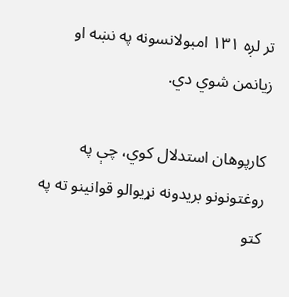تر لږه ۱۳۱ امبولانسونه په نښه او زیانمن شوي دي.

کارپوهان استدلال کوي، چې په روغتونونو بریدونه نړیوالو قوانینو ته په کتو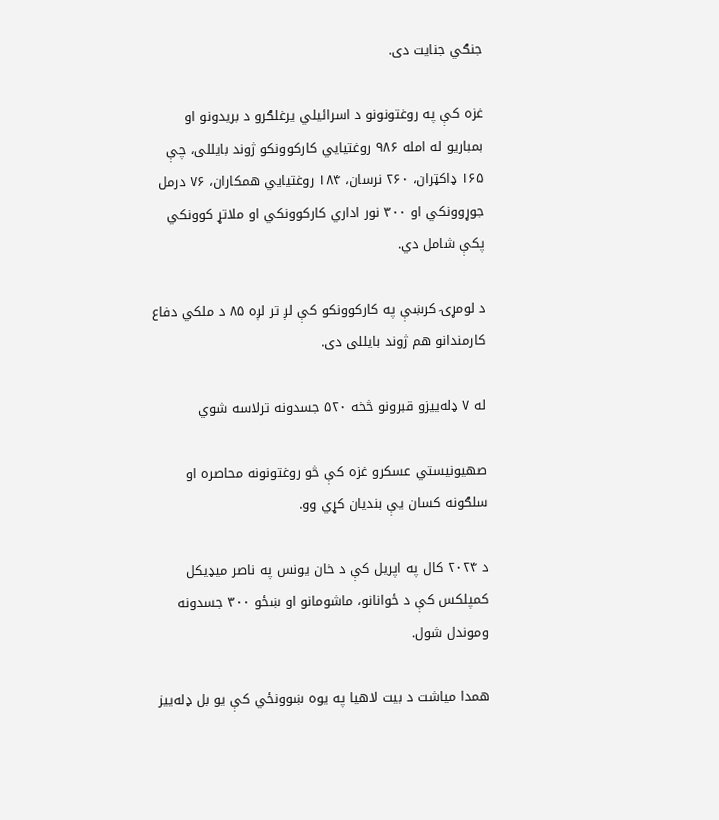جنګي جنایت دی.

غزه کې په روغتونونو د اسرائیلي یرغلګرو د بریدونو او بمباریو له امله ۹۸۶ روغتیايي کارکوونکو ژوند بایللی، چې ۱۶۵ ډاکټران، ۲۶۰ نرسان، ۱۸۴ روغتیايي همکاران، ۷۶ درمل جوړوونکي او ۳۰۰ نور اداري کارکوونکي او ملاتړ کوونکي پکې شامل دي.

د لومړۍ کرښې په کارکوونکو کې لږ تر لږه ۸۵ د ملکي دفاع کارمندانو هم ژوند بایللی دی.

له ۷ ډله‌ییزو قبرونو څخه ۵۲۰ جسدونه ترلاسه شوي

صهیونیستي عسکرو غزه کې څو روغتونونه محاصره او سلګونه کسان یې بندیان کړي وو.

د ۲۰۲۴ کال په اپریل کې د خان یونس په ناصر میډیکل کمپلکس کې د ځوانانو، ماشومانو او ښځو ۳۰۰ جسدونه وموندل شول.

همدا میاشت د بيت لاهيا په یوه ښوونځي کې یو بل ډله‌ییز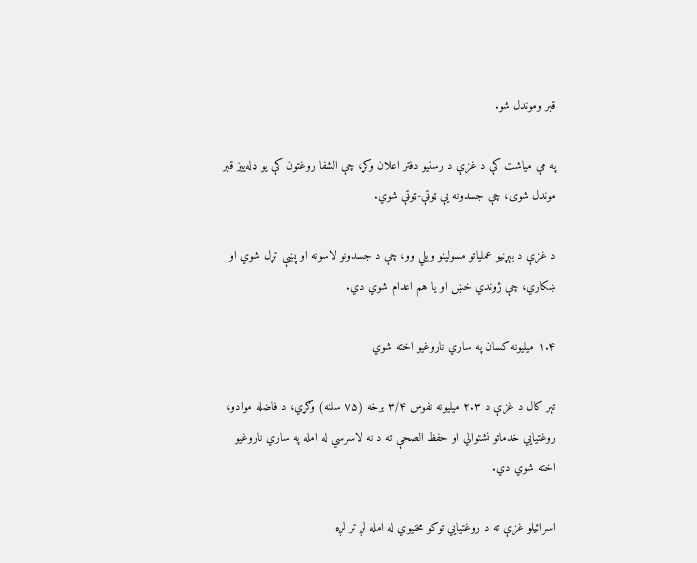قبر وموندل شو.

په مې میاشت کې د غزې د رسنیو دفتر اعلان وکړ، چې الشفا روغتون کې یو ډله‌ییز قبر موندل شوی، چې جسدونه یې ټوټې-ټوټې شوي.

د غزې د بېړنیو عملیاتو مسولینو ویلي وو، چې د جسدونو لاسونه او پښې تړل شوي او ښکاري، چې ژوندي خښ او یا هم اعدام شوي دي.

۱.۴ میلیونه کسان په ساري ناروغیو اخته شوي

تېر کال د غزې د ۲.۳ میلیونه نفوس ۳/۴ برخه (۷۵ سلنه) وګړي، د فاضله موادو، روغتیايي خدماتو نشتوالي او حفظ الصحې ته د نه لاسرسي له امله په ساري ناروغیو اخته شوي دي.

اسرائیلو غزې ته د روغتیايي توکو مخنیوي له امله لږ تر لږه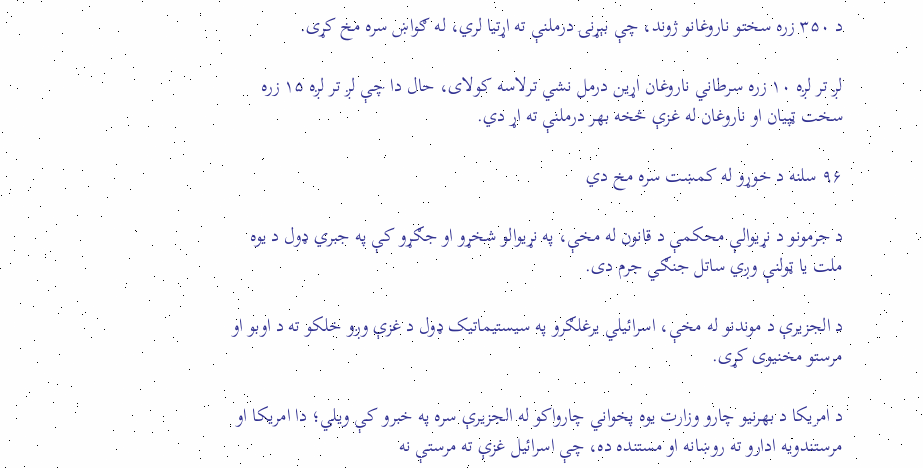د ۳۵۰ زره سختو ناروغانو ژوند، چې بېړنۍ درملنې ته اړتیا لري، له ګواښ سره مخ کړی.

لږ تر لږه ۱۰ زره سرطاني ناروغان اړین درمل نشي ترلاسه کولای، حال دا چې لږ تر لږه ۱۵ زره سخت ټپيان او ناروغان له غزې څخه بهر درملنې ته اړ دي.

۹۶ سلنه د خوړو له کمښت سره مخ دي

د جرمونو د نړیوالې محکمې د قانون له مخې، په نړیوالو شخړو او جګړو کې په جبري ډول د یوه ملت یا ټولنې وږي ساتل جنګي جرم دی.

د الجزیرې د موندنو له مخې، اسرائیلي یرغلګرو په سیستیماتیک ډول د غزې وږو خلکو ته د اوبو او مرستو مخنیوی کړی.

د امریکا د بهرنیو چارو وزارت یوه پخواني چارواکو له الجزیرې سره په خبرو کې ویلي؛ دا امریکا او مرستندویه ادارو ته روښانه او مستنده ده، چې اسرائیل غزې ته مرستې نه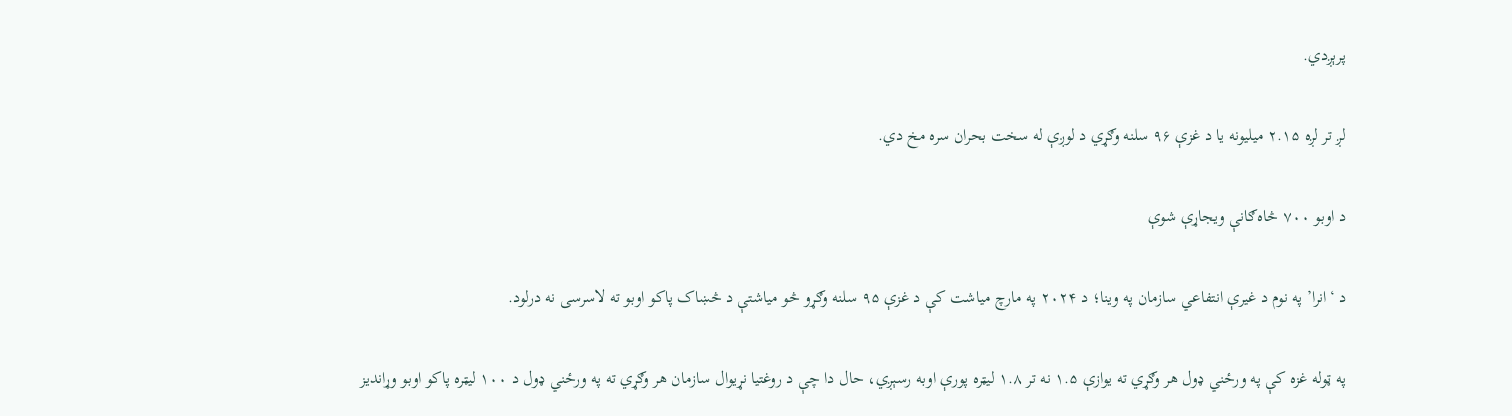پرېږدي.

لږ تر لږه ۲.۱۵ میلیونه یا د غزې ۹۶ سلنه وګړي د لوږې له سخت بحران سره مخ دي.

د اوبو ۷۰۰ څاه‌ګانې ویجاړې شوې

د ‘انرا’ په نوم د غیرې انتفاعي سازمان په وینا؛ د ۲۰۲۴ په مارچ میاشت کې د غزې ۹۵ سلنه وګړو څو میاشتې د څښاک پاکو اوبو ته لاسرسی نه درلود.

په ټوله غزه کې په ورځني ډول هر وګړي ته یوازې ۱.۵ نه تر ۱.۸ لیټره پورې اوبه رسېږي، حال دا چې د روغتیا نړیوال سازمان هر وګړي ته په ورځني ډول د ۱۰۰ لیټره پاکو اوبو وړاندیز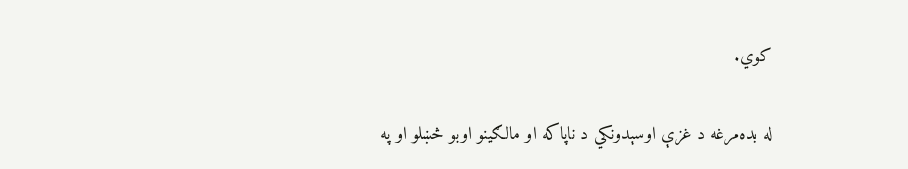کوي.

له بده‌مرغه د غزې اوسېدونکي د ناپاکه او مالګینو اوبو څښلو او په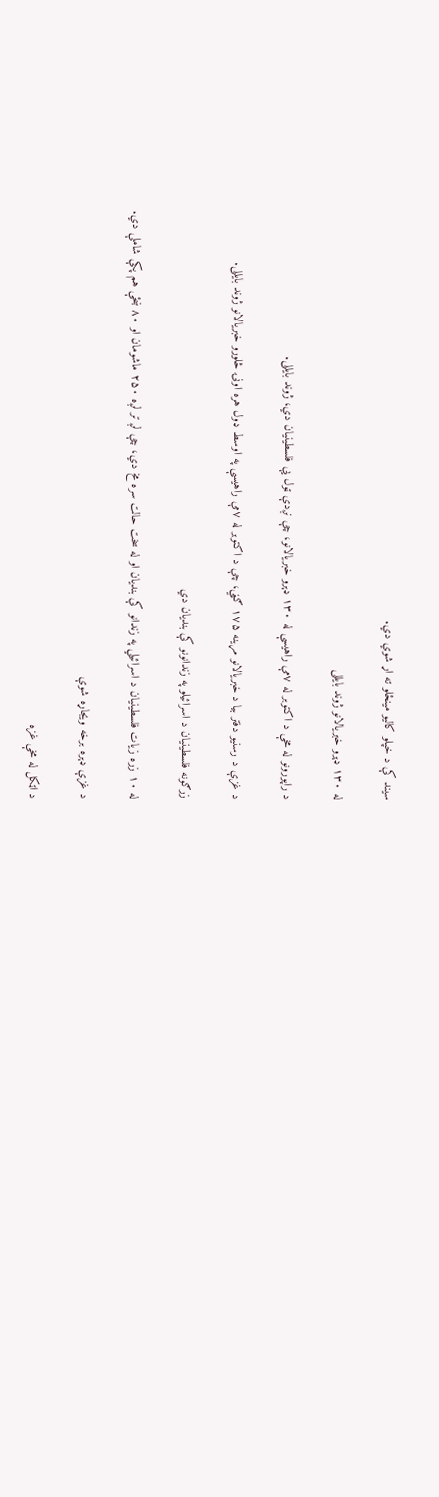سیند کې د خپلو کالیو مینځلو ته اړ شوي دي.

له ۱۳۰ ډېرو خبریالانو ژوند بایللی

د راپورونو له مخې د اکتوبر له ۷مې راهیسې له ۱۳۰ ډېرو خبریالانو، چې نږدې ټول یې فلسطینیان دي، ژوند بایللی.

د غزې د رسنیو دفتر بیا د خبریالانو مړینه ۱۷۵ ګڼي، چې د اکتوبر له ۷مې راهیسې په اوسط ډول هره اونۍ څلورو خبریالانو ژوند بایللی.

زرګونه فلسطینیان د اسرائیلو په زندانونو کې بندیان دي

له ۱۰ زره زیات فلسطینیان د اسرائیلي په زندانو کې بندیان او له سخت حالت سره مخ دي، چې لږ تر لږه ۲۵۰ ماشومان او ۸۰ ښځې هم پکې شاملې دي.

د غزې ډېره برخه ویجاړه شوې

د اټکل له مخې غزه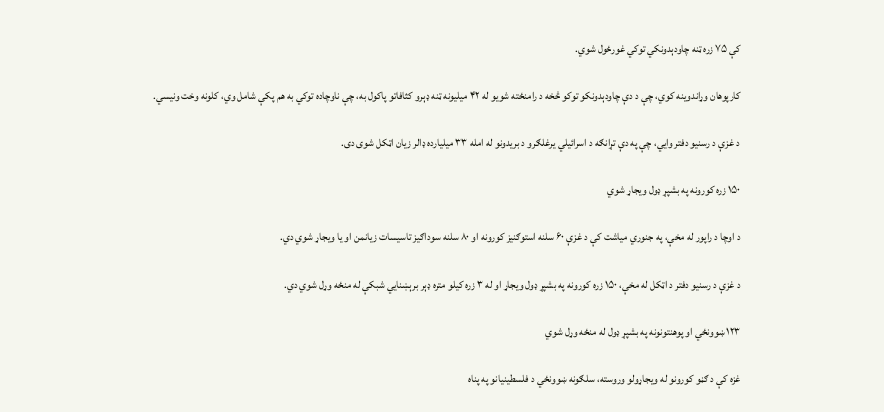کې ۷۵ زره ټنه چاودېدونکي توکي غورځول شوي.

کارپوهان وړاندوینه کوي، چې د دې چاودېدونکو توکو څخه د رامنځته شويو له ۴۲ میلیونه ټنه ډېرو کثافاتو پاکول به، چې ناوچاده توکي به هم پکې شامل وي، کلونه وخت ونیسي.

د غزې د رسنیو دفتر وايي، چې په دې تړانګه د اسرائيلي یرغلګرو د بریدونو له امله ۳۳ میلیارده ډالر زیان اټکل شوی دی.

۱۵۰ زره کورونه په بشپړ ډول ویجاړ شوي

د اوچا د راپور له مخې، په جنوري میاشت کې د غزې ۶۰ سلنه استوګنیز کورونه او ۸۰ سلنه سوداګیز تاسیسات زیانمن او یا ویجاړ شوي دي.

د غزې د رسنیو دفتر د اټکل له مخې، ۱۵۰ زره کورونه په بشپړ ډول ویجاړ او له ۳ زره کیلو متره ډېر برېښنايي شبکې له منځه وړل شوي دي.

۱۲۳ ښوونځي او پوهنتونونه په بشپړ ډول له منځه وړل شوي

غزه کې د ګڼو کورونو له ویجاړولو وروسته، سلګونه ښوونځي د فلسطینیانو په پناه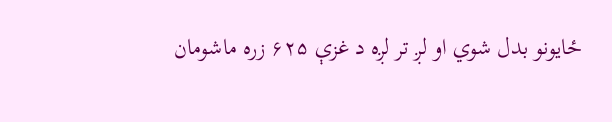ځایونو بدل شوي او لږ تر لږه د غزې ۶۲۵ زره ماشومان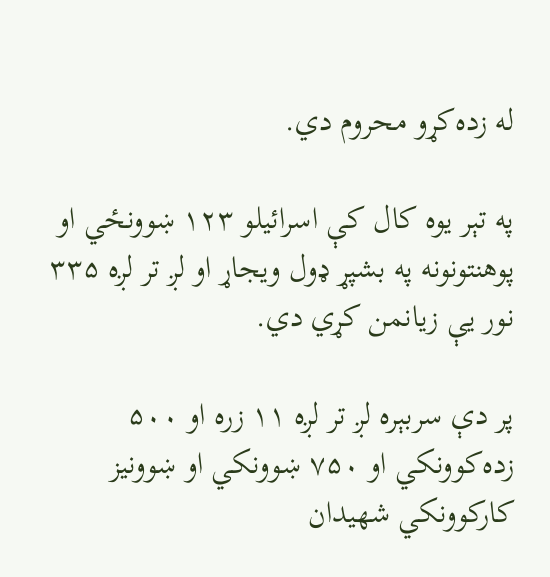له زده‌کړو محروم دي.

په تېر یوه کال کې اسرائیلو ۱۲۳ ښوونځي او پوهنتونونه په بشپړ ډول ویجاړ او لږ تر لږه ۳۳۵ نور یې زیانمن کړي دي.

پر دې سربېره لږ تر لږه ۱۱ زره او ۵۰۰ زده‌کوونکي او ۷۵۰ ښوونکي او ښوونیز کارکوونکي شهیدان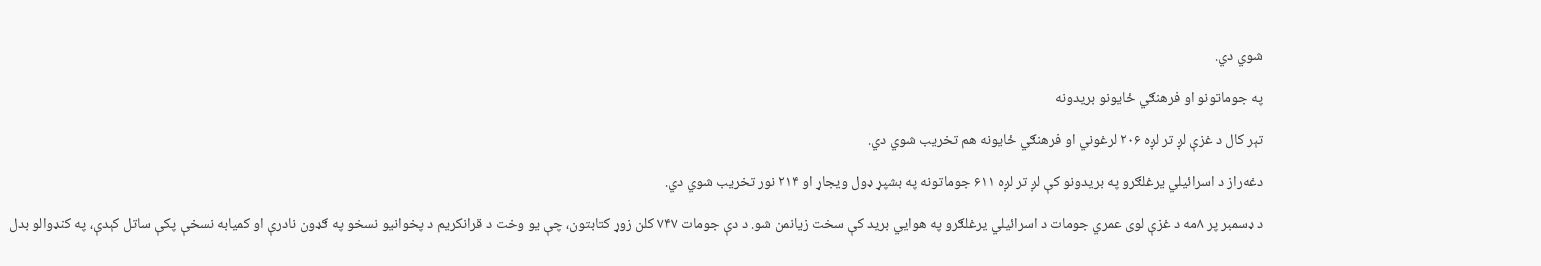شوي دي.

په جوماتونو او فرهنګي ځایونو بریدونه

تېر کال د غزې لږ تر لږه ۲۰۶ لرغوني او فرهنګي ځایونه هم تخریب شوي دي.

دغه‌راز د اسرائیلي یرغلګرو په بریدونو کې لږ تر لږه ۶۱۱ جوماتونه په بشپړ ډول ویجاړ او ۲۱۴ نور تخریب شوي دي.

د ډسمبر پر ۸مه د غزې لوی عمري جومات د اسرائیلي یرغلګرو په هوايي برید کې سخت زیانمن شو. د دې جومات ۷۴۷ کلن زوړ کتابتون، چې یو وخت د قرانکریم د پخوانیو نسخو په ګډون نادرې او کمیابه نسخې پکې ساتل کېدې، په کنډوالو بدل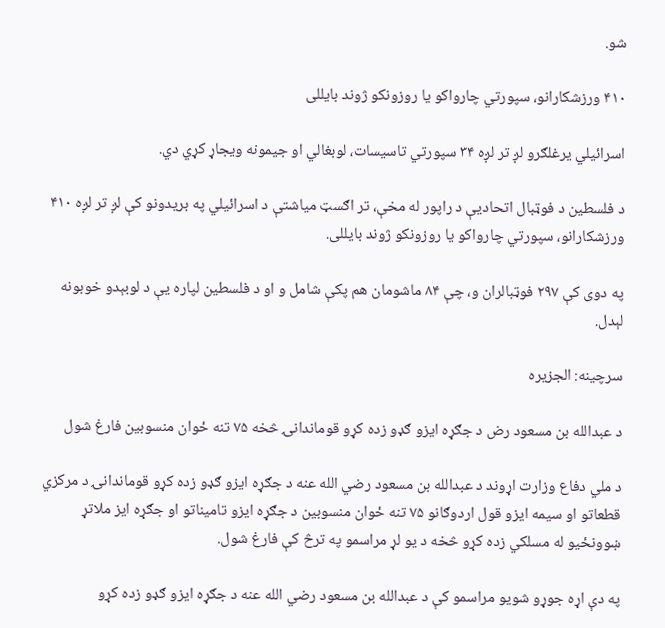شو.

۴۱۰ ورزشکارانو، سپورتي چارواکو یا روزونکو ژوند بایللی

اسرائیلي یرغلګرو لږ تر لږه ۳۴ سپورتي تاسیسات، لوبغالي او جیمونه ویجاړ کړي دي.

د فلسطین د فوټبال اتحادیې د راپور له مخې، تر اګسټ میاشتې د اسرائیلي په بریدونو کې لږ تر لږه ۴۱۰ ورزشکارانو، سپورتي چارواکو یا روزونکو ژوند بایللی.

په دوی کې ۲۹۷ فوټبالران و، چې ۸۴ ماشومان هم پکې شامل و او د فلسطین لپاره یې د لوبېدو خوبونه لېدل.

سرچینه: الجزیره

د عبدالله بن مسعود رض د جګړه ایزو ګډو زده کړو قوماندانۍ څخه ۷۵ تنه ځوان منسوبین فارغ شول

د ملي دفاع وزارت اړوند د عبدالله بن مسعود رضي الله عنه د جګړه ايزو ګډو زده کړو قوماندانۍ د مرکزي قطعاتو او سیمه ایزو قول اردوګانو ۷۵ تنه ځوان منسوبین د جګړه ایزو تامیناتو او جګړه ایز ملاتړ ښوونځیو له مسلکي زده کړو څخه د یو لړ مراسمو په ترڅ کې فارغ شول.

په دې اړه جوړو شویو مراسمو کې د عبدالله بن مسعود رضي الله عنه د جګړه ایزو ګډو زده کړو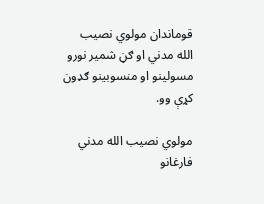قوماندان مولوي نصیب الله مدني او ګڼ شمیر نورو مسولینو او منسوبینو ګډون کړې وو.

مولوي نصیب الله مدني فارغانو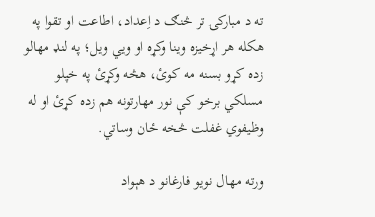ته د مبارکۍ تر څنګ د اِعداد، اطاعت او تقوا په هکله هر اړخیزه وینا وکړه او ويي ویل؛ په لنډ مهالو زده کړو بسنه مه کوئ، هڅه وکړئ په خپلو مسلکي برخو کې نور مهارتونه هم زده کړئ او له وظیفوي غفلت څخه ځان وساتي.

ورته مهال نویو فارغانو د هېواد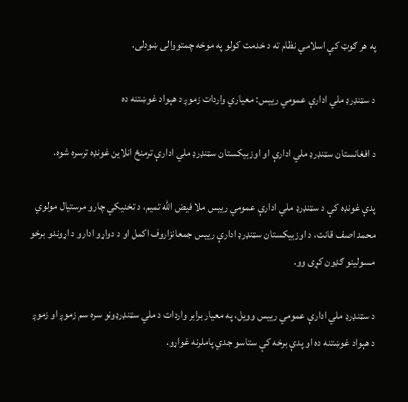په هر ګوټ کې اسلامي نظام ته د خدمت کولو په موخه چمتووالی ښودلی.

د سټنډرډ ملي ادارې عمومي رییس: معیاري واردات زموږ د هېواد غوښتنه ده

د افغانستان سټنډرډ ملي ادارې او اوزبیکستان سټنډرډ ملي ادارې ترمنځ انلاین غونډه ترسره شوه.

پدې غونډه کې د سټنډرډ ملي ادارې عمومي رییس ملا فیض الله تمیم، د تخنیکي چارو مرستیال مولوي محمد اصف قانت، د اوزبیکستان سټنډرډ ادارې رییس جمعانزاروف اکمل او د دواړو ادارو د اړوندو برخو مسولینو ګډون کړی وو.

د سټنډرډ ملي ادارې عمومي رییس وویل، په معیار برابر واردات د ملي سټنډرډونو سره سم زموږ او زموږ د هېواد غوښتنه ده او پدې برخه کې ستاسو جدي پاملرنه غواړو.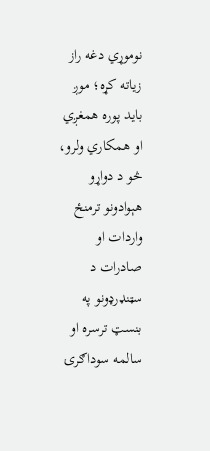نوموړي دغه راز زیاته کړه؛ موږ باید پوره همغږي او همکاري ولرو، څو د دواړو هېوادونو ترمنځ واردات او صادرات د سټنډرډونو په بنسټ ترسره او سالمه سوداګرۍ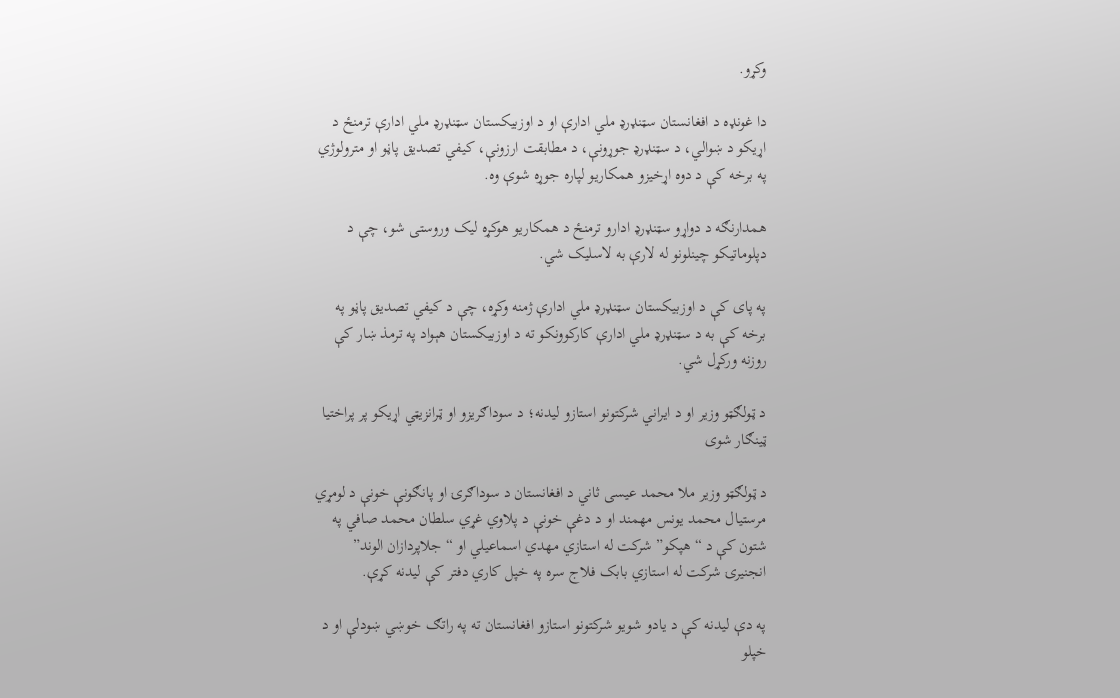وکړو.

دا غونډه د افغانستان سټنډرډ ملي ادارې او د اوزبیکستان سټنډرډ ملي ادارې ترمنځ د اړیکو د ښوالي، د سټنډرډ جوړونې، د مطابقت ارزونې، کیفي تصدیق پاڼو او مترولوژي په برخه کې د دوه اړخیزو همکاریو لپاره جوړه شوې وه.

همدارنګه د دواړو سټنډرډ ادارو ترمنځ د همکاریو هوکړه لیک وروستی شو، چې د دپلوماتيکو چینلونو له لارې به لاسلیک شي.

په پای کې د اوزبیکستان سټنډرډ ملي ادارې ژمنه وکړه، چې د کیفي تصدیق پاڼو په برخه کې به د سټنډرډ ملي ادارې کارکوونکو ته د اوزبیکستان هېواد په ترمذ ښار کې روزنه ورکړل شي.

د ټولګټو وزير او د ایراني شرکتونو استازو لیدنه؛ د سوداګریزو او ټرانزیټي اړیکو پر پراختیا ټینګار شوی

د ټولګټو وزير ملا محمد عیسی ثاني د افغانستان د سوداګرۍ او پانګونې خونې د لومړي مرستیال محمد یونس مهمند او د دغې خونې د پلاوي غړي سلطان محمد صافي په شتون کې د “هپکو” شرکت له استازي مهدي اسماعیلي او “جلاپردازان الوند” انجنيرۍ شرکت له استازي بابک فلاج سره په خپل کاري دفتر کې لیدنه کړې.

په دې لیدنه کې د يادو شويو شرکتونو استازو افغانستان ته په راتګ خوښي ښودلې او د خپلو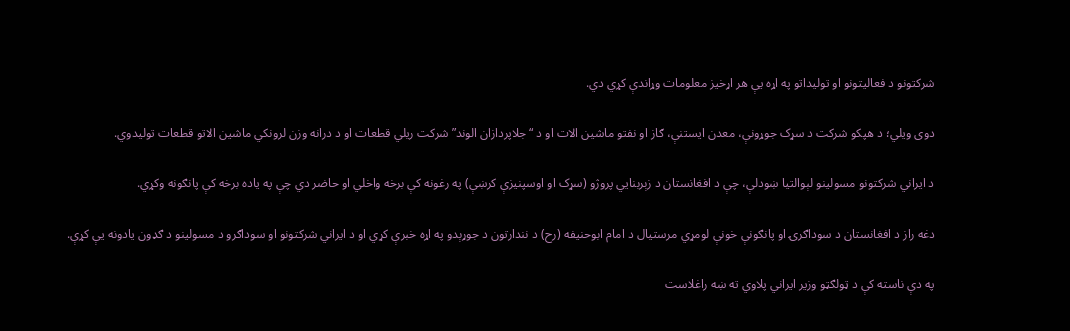شرکتونو د فعاليتونو او توليداتو په اړه يې هر اړخيز معلومات وړاندې کړي دي.

دوی ویلي؛ د هپکو شرکت د سړک جوړونې، معدن ایستنې، ګاز او نفتو ماشین الات او د “جلاپردازان الوند” شرکت ریلي قطعات او د درانه وزن لرونکي ماشین الاتو قطعات تولیدوي.

د ایراني شرکتونو مسولینو لېوالتیا ښودلې، چې د افغانستان د زېربنایي پروژو (سړک او اوسپنیزې کرښې) په رغونه کې برخه واخلي او حاضر دي چې په یاده برخه کې پانګونه وکړي.

دغه راز د افغانستان د سوداګرۍ او پانګونې خونې لومړي مرستيال د امام ابوحنيفه (رح) د نندارتون د جوړېدو په اړه خبرې کړي او د ايراني شرکتونو او سوداګرو د مسولينو د ګډون يادونه يې کړې.

په دې ناسته کې د ټولګټو وزير ایراني پلاوي ته ښه راغلاست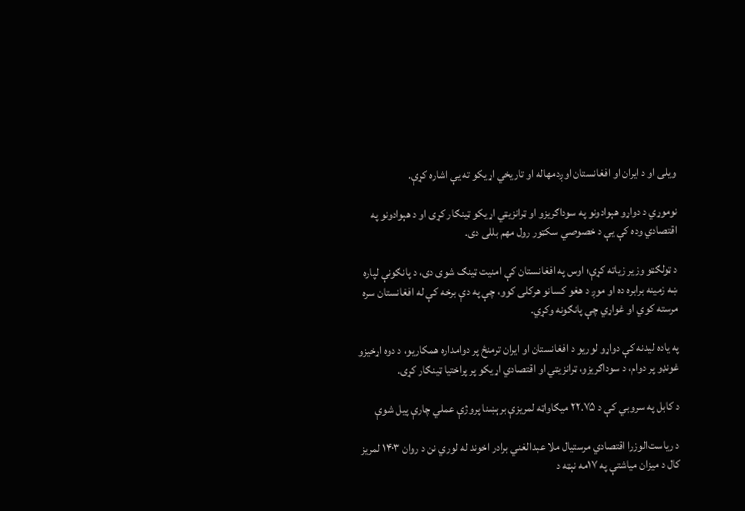ویلی او د ایران او افغانستان اوږدمهاله او تاریخي اړیکو ته یې اشاره کړې.

نوموړي د دواړو هېوادونو په سوداګریزو او ټرانزیټي اړیکو ټینګار کړی او د هېوادونو په اقتصادي وده کې یې د خصوصي سکټور رول مهم بللی دی.

د ټولګټو وزير زیاته کړې؛ اوس په افغانستان کې امنیت ټینګ شوی دی، د پانګونې لپاره ښه زمینه برابره ده او موږ د هغو کسانو هرکلی کوو، چې په دې برخه کې له افغانستان سره مرسته کوي او غواړي چې پانګونه وکړي.

په ياده لیدنه کې دواړو لوريو د افغانستان او ایران ترمنځ پر دوامداره همکاریو، د دوه اړخيزو غونډو پر دوام، د سوداګریزو، ټرانزیټي او اقتصادي اړیکو پر پراختیا ټینګار کړی.

د کابل په سروبي کې د ۲۲.۷۵ میګاواټه لمریزې برېښنا پروژې عملي چارې پیل شوې

د ریاست‌الوزرا اقتصادي مرستیال ملا عبدالغني برادر اخوند له لوري نن د روان ۱۴۰۳ لمریز کال د میزان میاشتې په ۱۷مه نېټه د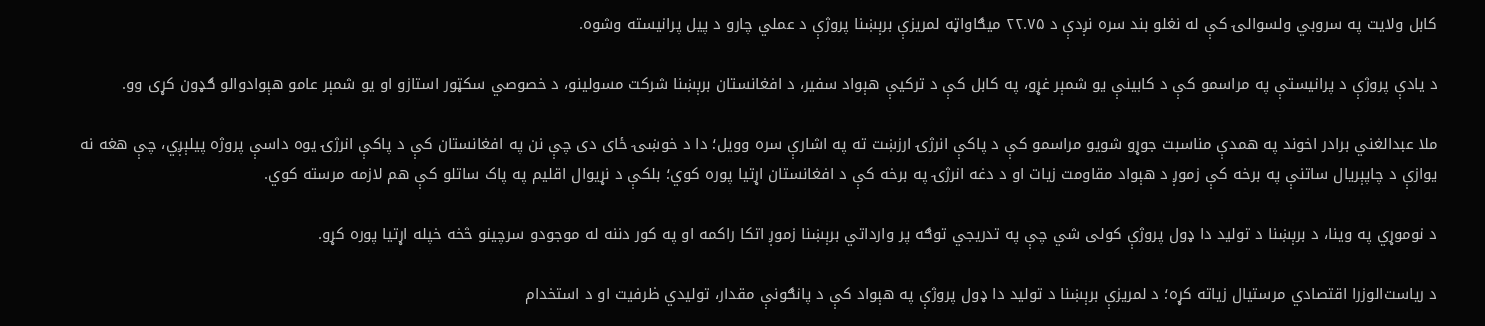کابل ولایت په سروبي ولسوالۍ کې له نغلو بند سره نږدې د ۲۲.۷۵ میګاواټه لمریزې برېښنا پروژې د عملي چارو د پيل پرانیسته وشوه.

د یادې پروژې د پرانیستې په مراسمو کې د کابینې یو شمېر غړو، په کابل کې د ترکیې هېواد سفیر، د افغانستان برېښنا شرکت مسولینو، د خصوصي سکټور استازو او یو شمېر عامو هېوادوالو ګډون کړی وو.

ملا عبدالغني برادر اخوند په همدې مناسبت جوړو شویو مراسمو کې د پاکې انرژۍ ارزښت ته په اشارې سره وویل؛ دا د خوښۍ ځای دی چې نن په افغانستان کې د پاکې انرژۍ یوه داسې پروژه پيلېږي، چې هغه نه یوازې د چاپېریال ساتنې په برخه کې زموږ د هېواد مقاومت زیات او د دغه انرژۍ په برخه کې د افغانستان اړتیا پوره کوي؛ بلکې د نړیوال اقلیم په پاک ساتلو کې هم لازمه مرسته کوي.

د نوموړي په وینا، د برېښنا د تولید دا ډول پروژې کولی شي چې په تدريجي توګه پر وارداتي برېښنا زموږ اتکا راکمه او په کور دننه له موجودو سرچینو څخه خپله اړتیا پوره کړو.

د ریاست‌الوزرا اقتصادي مرستیال زیاته کړه؛ د لمريزې برېښنا د تولید دا ډول پروژې په هېواد کې د پانګونې مقدار، توليدي ظرفيت او د استخدام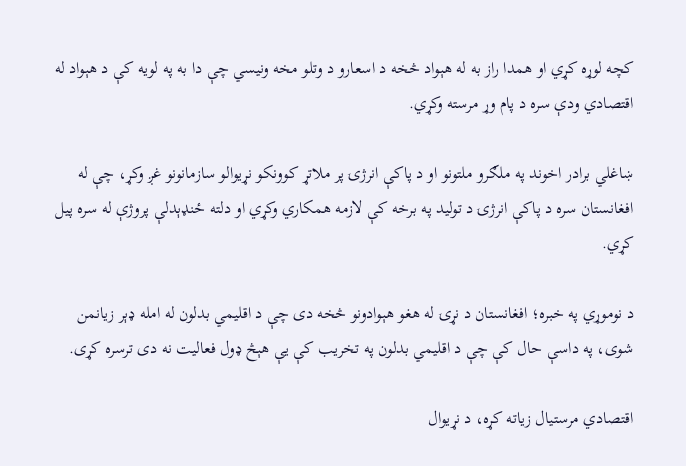کچه لوړه کړي او همدا راز به له هېواد څخه د اسعارو د وتلو مخه ونيسي چې دا به په لويه کې د هېواد له اقتصادي ودې سره د پام وړ مرسته وکړي.

ښاغلي برادر اخوند په ملګرو ملتونو او د پاکې انرژۍ پر ملاتړ کوونکو نړیوالو سازمانونو غږ وکړ، چې له افغانستان سره د پاکې انرژۍ د تولید په برخه کې لازمه همکاري وکړي او دلته ځنډېدلې پروژې له سره پیل کړي.

د نوموړي په خبره؛ افغانستان د نړۍ له هغو هېوادونو څخه دی چې د اقلیمي بدلون له امله ډېر زیانمن شوی، په داسې حال کې چې د اقلیمي بدلون په تخریب کې یې هېڅ ډول فعالیت نه دی ترسره کړی.

اقتصادي مرستیال زیاته کړه، د نړیوال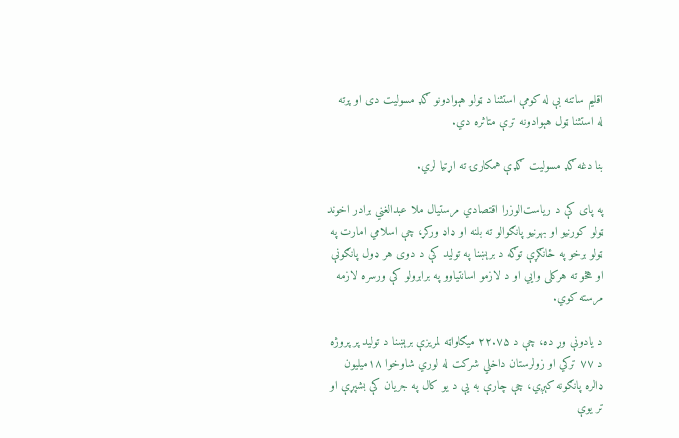اقلیم ساتنه بې له کومې استثنا د ټولو هېوادونو ګډ مسولیت دی او پرته له استثنا ټول هېوادونه ترې متاثره دي.

بنا دغه ګډ مسولیت ګډې همکارۍ ته اړتيا لري.

په پای کې د ریاست‌الوزرا اقتصادي مرستیال ملا عبدالغني برادر اخوند ټولو کورنیو او بهرنیو پانګوالو ته بلنه او ډاډ ورکړ، چې اسلامي امارت په ټولو برخو په ځانګړې توګه د برېښنا په تولید کې د دوی هر ډول پانګونې او هڅو ته هرکلی وايي او د لازمو اسانتياوو په برابرولو کې ورسره لازمه مرسته کوي.

د یادونې وړ ده، چې د ۲۲.۷۵ میګاواټه لمریزې برېښنا د تولید پر پروژه د ۷۷ ترکي او زولرستان داخلي شرکت له لوري شاوخوا ۱۸میلیون ډالره پانګونه کېږي، چې چارې به یې د یو کال په جریان کې بشپړې او تر یوې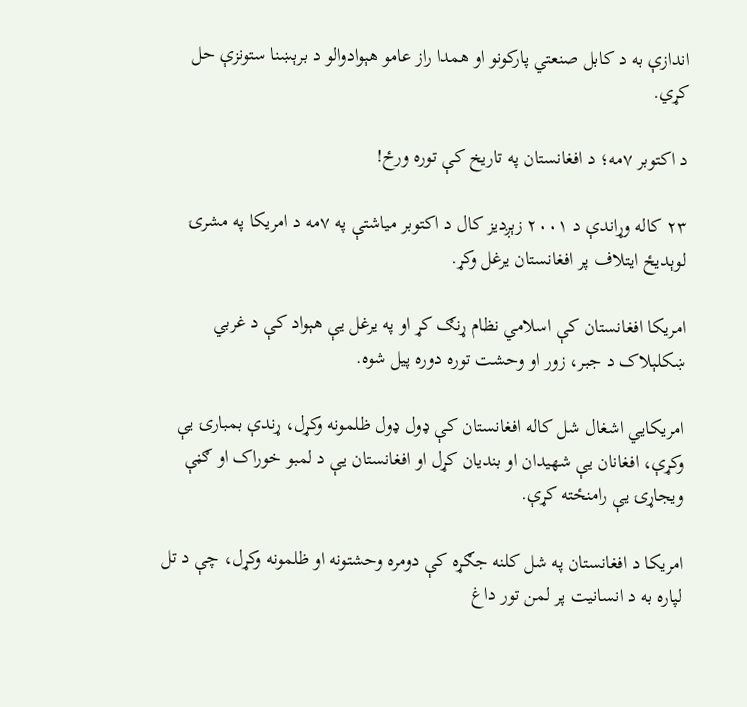اندازې به د کابل صنعتي پارکونو او همدا راز عامو هېوادوالو د برېښنا ستونزې حل کړي.

د اکتوبر ۷مه؛ د افغانستان په تاریخ کې توره ورځ!

۲۳ کاله وړاندې د ۲۰۰۱ زېږدیز کال د اکتوبر میاشتې په ۷مه د امریکا په مشرۍ لوېدیځ ایتلاف پر افغانستان یرغل وکړ.

امریکا افغانستان کې اسلامي نظام ړنګ کړ او په یرغل یې هېواد کې د غربي ښکلېلاک د جبر، زور او وحشت توره دوره پیل شوه.

امریکايي اشغال شل کاله افغانستان کې ډول ډول ظلمونه وکړل، ړندې بمبارۍ یې وکړې، افغانان یې شهیدان او بندیان کړل او افغانستان یې د لمبو خوراک او ګڼې ویجاړۍ یې رامنځته کړې.

امریکا د افغانستان په شل کلنه جګړه کې دومره وحشتونه او ظلمونه وکړل، چې د تل لپاره به د انسانیت پر لمن تور داغ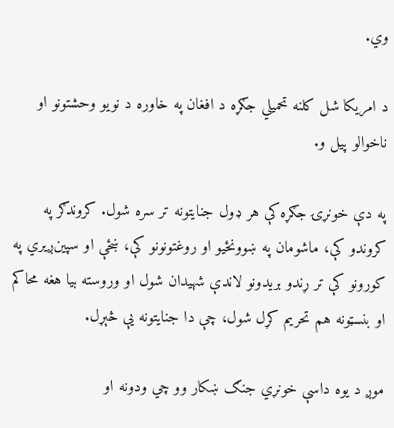وي.

د امریکا شل کلنه تحمیلي جګړه د افغان په خاوره د نویو وحشتونو او ناخوالو پیل و.

په دې خونړۍ جګړه کې هر ډول جنایتونه تر سره شول. کروندګر په کروندو کې، ماشومان په ښوونځيو او روغتونونو کې، ښځې او سپين‌ږیري په کورونو کې تر ړندو بریدونو لاندې شهیدان شول او وروسته بیا هغه محاکم او بنسټونه هم تحریم کړل شول، چې دا جنایتونه یې څېړل.

موږ د یوه داسې خونړي جنګ ښکار وو چي ودونه او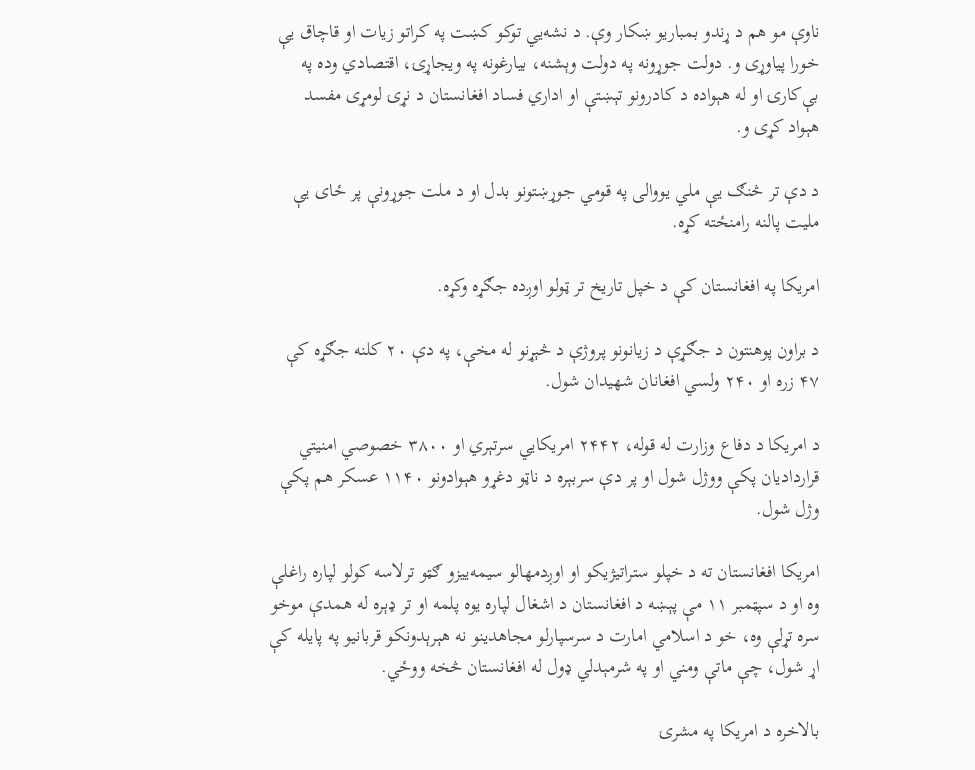ناوې مو هم د ړندو بمباریو ښکار وې. د نشه‌یي توکو کښت په کراتو زیات او قاچاق يې خورا پياوړی و. دولت جوړونه په دولت وېشنه، بیارغونه په ویجاړۍ، اقتصادي وده په بې‌کارۍ او له هېواده د کادرونو تېښتې او اداري فساد افغانستان د نړۍ لومړی مفسد هېواد کړی و.

د دې تر څنګ یې ملي يووالی په قومي جوړښتونو بدل او د ملت جوړونې پر ځای يې ملیت پالنه رامنځته کړه.

امریکا په افغانستان کې د خپل تاریخ تر ټولو اوږده جګړه وکړه.

د براون پوهنتون د جګړې د زیانونو پروژې د څېړنو له مخې، په دې ۲۰ کلنه جګړه کې ۴۷ زره او ۲۴۰ ولسي افغانان شهیدان شول.

د امریکا د دفاع وزارت له قوله، ۲۴۴۲ امریکايي سرتېري او ۳۸۰۰ خصوصي امنیتي قراردادیان پکې ووژل شول او پر دې سربېره د ناټو دغړو هېوادونو ۱۱۴۰ عسکر هم پکې وژل شول.

امریکا افغانستان ته د خپلو ستراتیژیکو او اوږدمهالو سیمه‌ییزو ګټو ترلاسه کولو لپاره راغلې وه او د سپټمبر ۱۱ مې پېښه د افغانستان د اشغال لپاره یوه پلمه او تر ډېره له همدې موخو سره تړلې وه، خو د اسلامي امارت د سرسپارلو مجاهدینو نه هېرېدونکو قربانیو په پایله کې اړ شول، چې ماتې ومني او په شرمېدلي ډول له افغانستان څخه ووځي.

بالاخره د امریکا په مشرۍ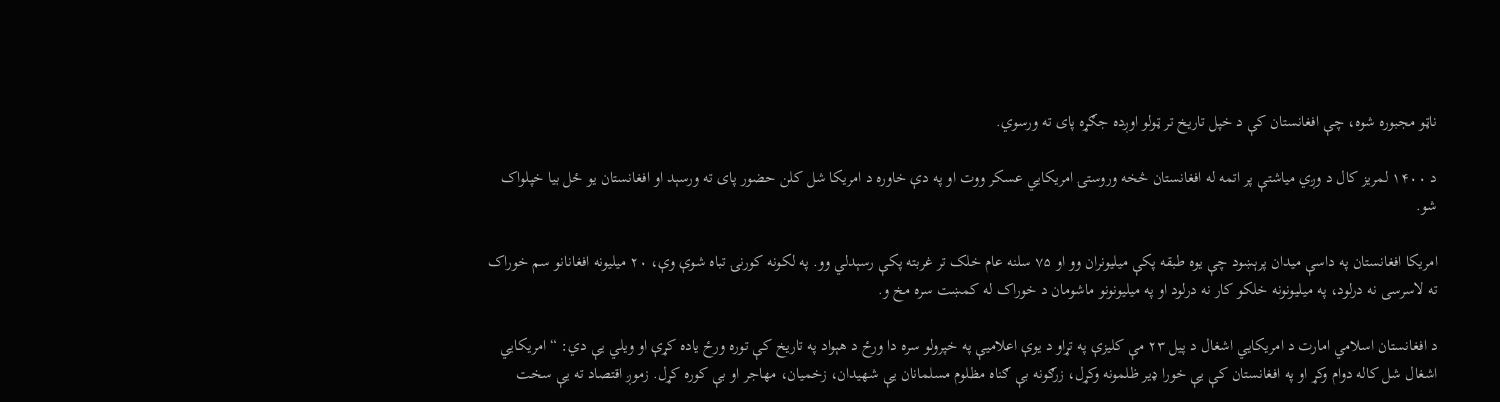ناټو مجبوره شوه، چې افغانستان کې د خپل تاریخ تر ټولو اوږده جګړه پای ته ورسوي.

د ۱۴۰۰ لمریز کال د وږي میاشتې پر اتمه له افغانستان څخه وروستۍ امریکايي عسکر ووت او په دې خاوره د امریکا شل کلن حضور پای ته ورسېد او افغانستان یو ځل بیا خپلواک شو.

امریکا افغانستان په داسې میدان پرېښود چې یوه طبقه پکې میلیونران وو او ۷۵ سلنه عام خلک تر غربته پکې رسېدلي وو. په لکونه کورنۍ تباه شوې وې،‌ ۲۰ میلیونه افغانانو سم خوراک ته لاسرسی نه درلود، په میلیونونه خلکو کار نه درلود او په میلیونونو ماشومان د خوراک له کمښت سره مخ و.

د افغانستان اسلامي امارت د امریکايي اشغال د پيل ۲۳ مې کليزې په تړاو د یوې اعلامیې په خپرولو سره دا ورځ د هېواد په تاریخ کې توره ورځ یاده کړې او ویلي یې دي: “امریکايي اشغال شل کاله دوام وکړ او په افغانستان کې یې خورا ډیر ظلمونه وکړل، زرګونه بې ګناه مظلوم مسلمانان یې شهیدان، زخمیان، مهاجر او بې کوره کړل. زموږ اقتصاد ته یې سخت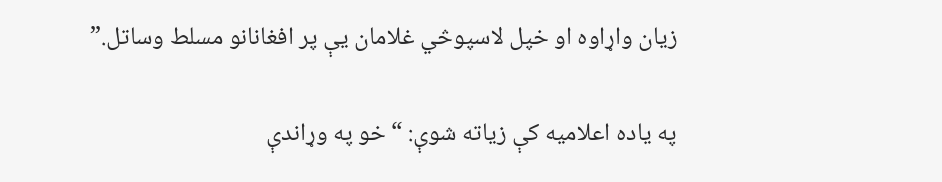زیان واړاوه او خپل لاسپوڅي غلامان یې پر افغانانو مسلط وساتل.”

په یاده اعلامیه کې زیاته شوې: “خو په وړاندې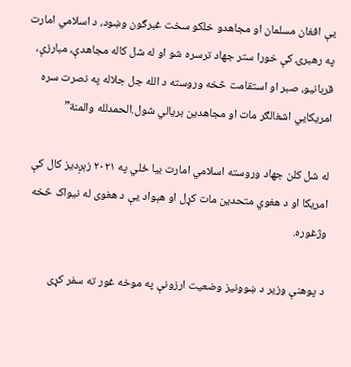یې افغان مسلمان او مجاهدو خلکو سخت غبرګون وښود، د اسلامي امارت په رهبرۍ کې خورا ستر جهاد ترسره شو او له شل کاله مجاهدې، مبارزې، قربانیو، صبر او استقامت څخه وروسته د الله جل جلاله په نصرت سره امریکايي اشغالګر مات او مجاهدین بریالي شول.الحمدلله والمنة”

له شل کلن جهاد وروسته اسلامي امارت بیا ځلي په ۲۰۲۱ زېږدیز کال کې امریکا او د هغوي متحدین مات کړل او هېواد یې د هغوی له نیواک څخه وژغوره.

د پوهنې وزیر د ښوونیز وضعیت ارزونې په موخه غور ته سفر کړی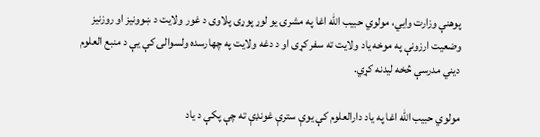پوهنې وزارت وایي، مولوي حبیب الله اغا په مشرۍ یو لوړ پوړی پلاوی د غور ولایت د ښوونیز او روزنیز وضعیت ارزونې په موخه یاد ولایت ته سفر کړی او د دغه ولایت په چهارسده ولسوالۍ کې یې د منبع العلوم دیني مدرسې څخه لیدنه کړي.

مولوي حبیب الله اغا په یاد دارالعلوم کې یوې سترې غونډې ته چې پکې د یاد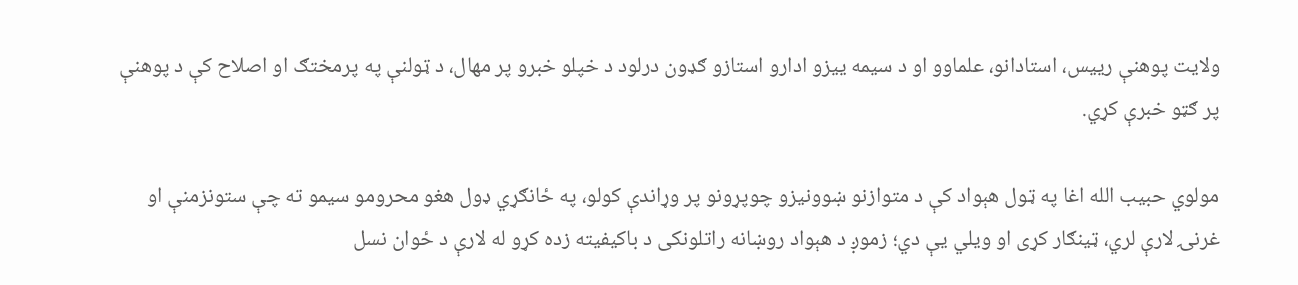ولایت پوهنې رییس، استادانو، علماوو او د سيمه ييزو ادارو استازو ګډون درلود د خپلو خبرو پر مهال، د ټولنې په پرمختګ او اصلاح کې د پوهنې پر ګټو خبرې کړي.

مولوي حبیب الله اغا په ټول هېواد کې د متوازنو ښوونیزو چوپړونو پر وړاندې کولو، په ځانګړي ډول هغو محرومو سیمو ته چې ستونزمنې او غرنۍ لارې لري، ټینګار کړی او ویلي یې دي؛ زموږ د هېواد روښانه راتلونکی د باکيفيته زده کړو له لارې د ځوان نسل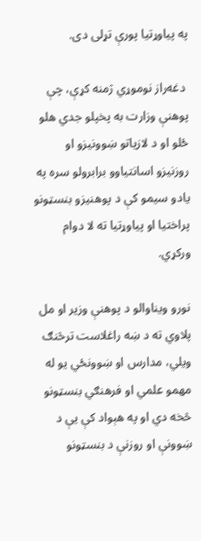په پياوړتيا پورې تړلی دی.

 دغه‌راز نوموړي ژمنه کړې، چې پوهنې وزارت به پخپلو جدي هلو ځلو او د لازياتو ښوونیزو او روزنیزو اسانتياوو برابرولو سره په يادو سيمو کې د پوهنيزو بنسټونو پراختيا او پياوړتیا ته لا دوام ورکړي.

نورو ويناوالو د پوهنې وزیر او مل پلاوي ته د ښه راغلاست ترڅنګ ویلي، مدارس او ښوونځي يو له مهمو علمي او فرهنګي بنسټونو څخه دي او په هېواد کې یې د ښوونې او روزنې د بنسټونو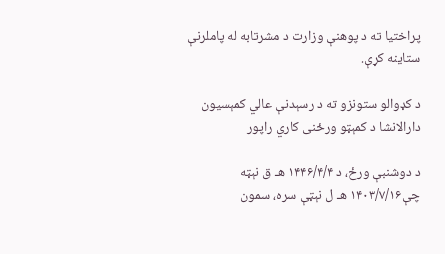پراختیا ته د پوهنې وزارت د مشرتابه له پاملرنې ستاینه کړې.

د کډوالو ستونزو ته د رسېدنې عالي کمېسیون دارالانشا د کمېټو ورځنی کاري راپور

د دوشنبې ورځ، د ۱۴۴۶/۴/۴ هـ ق نېټه چې۱۴۰۳/۷/۱۶ هـ ل نېټې سره، سمون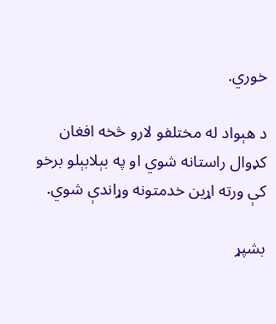خوري.

د هېواد له مختلفو لارو څخه افغان کډوال راستانه شوي او په بېلابېلو برخو کې ورته اړین خدمتونه وړاندې شوي.

بشپړ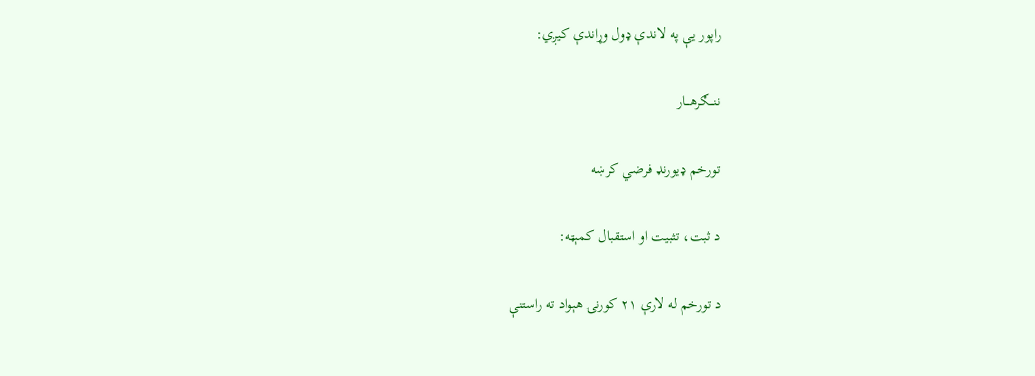راپور یې په لاندې ډول وړاندې کیږي:

ننـــګرهـــار

تورخم ډیورنډ فرضي کرښه

د ثبت، تثبیت او استقبال کمېټه:

د تورخم له لارې ۲۱ کورنۍ هېواد ته راستنې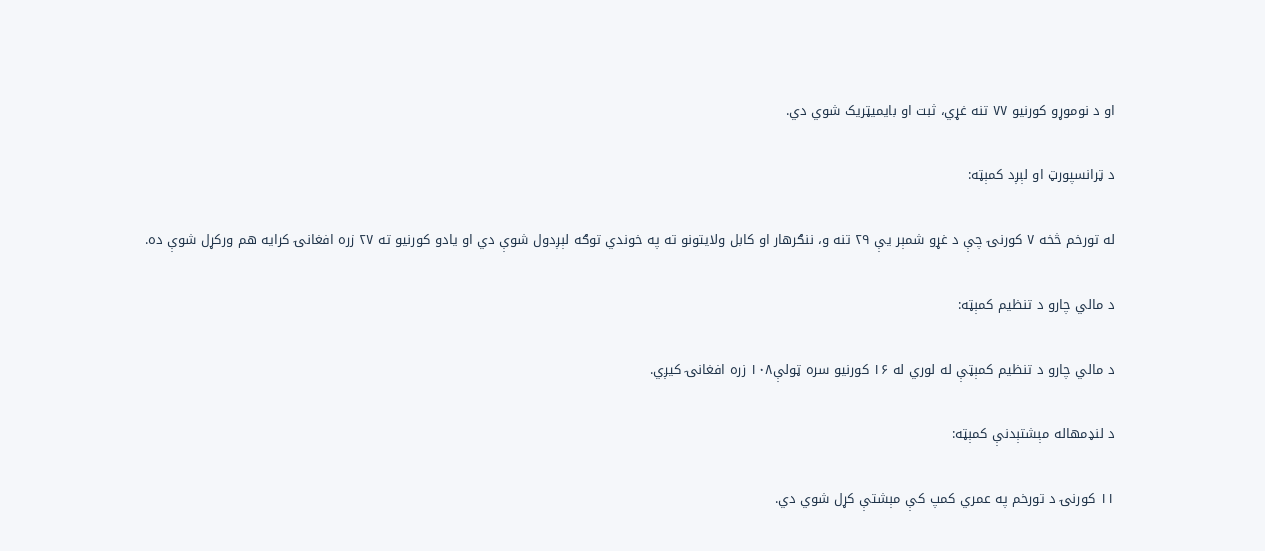او د نوموړو کورنیو ۷۷ تنه غړي، ثبت او بایمیټریک شوي دي.

د ټرانسپورټ او لېږد کمېټه:

له تورخم څخه ۷ کورنۍ چې د غړو شمېر یې ۲۹ تنه و، ننګرهار او کابل ولایتونو ته په خوندي توګه لېږدول شوې دي او یادو کورنیو ته ۲۷ زره افغانۍ کرایه هم ورکړل شوې ده.

د مالي چارو د تنظیم کمېټه:

د مالي چارو د تنظیم کمېټې له لوري له ۱۶ کورنیو سره ټولې۱۰۸ زره افغانۍ کیږي.

د لنډمهاله مېشتېدنې کمېټه:

۱۱ کورنۍ د تورخم په عمري کمپ کې مېشتې کړل شوي دي.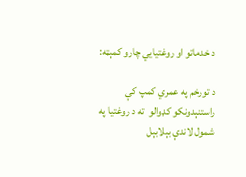د خدماتو او روغتیايي چارو کمېټه:

د تورخم په عمري کمپ کې  راستنېدونکو کډوالو  ته د روغتیا په شمول لاندې بېلابېل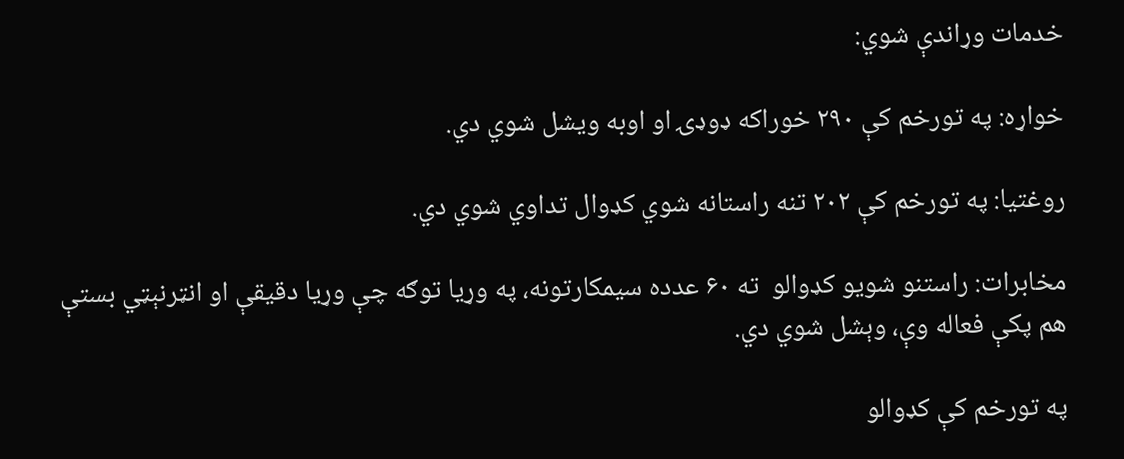خدمات وړاندې شوي:

خواړه: په تورخم کې ۲۹۰ خوراکه ډوډۍ او اوبه ویشل شوي دي.

روغتیا: په تورخم کې ۲۰۲ تنه راستانه شوي کډوال تداوي شوي دي.

مخابرات: راستنو شویو کډوالو  ته ۶۰ عدده سیمکارتونه، په وړیا توګه چې وړیا دقیقې او انټرنېټي بستې هم پکې فعاله وې، وېشل شوي دي.

په تورخم کې کډوالو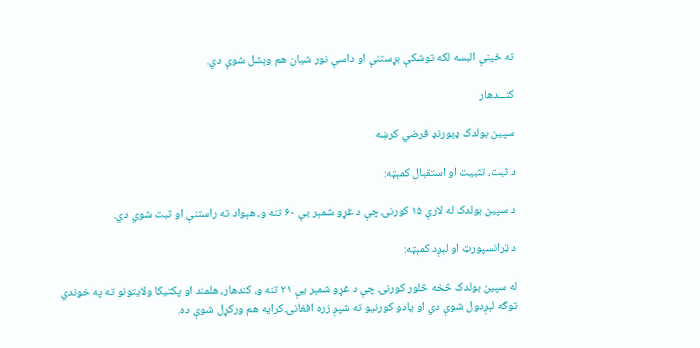ته ځینې البسه لکه توشکې بړستنې او داسې نور شیان هم وېشل شوې دي.

کنـــدهار

سپین بولدک ډیورنډ فرضي کرښه

د ثبت، تثبیت او استقبال کمېټه:

د سپین بولدک له لارې ۱۵ کورنۍ چې د غړو شمېر یې ۶۰ تنه و، هېواد ته راستنې او ثبت شوي دي.

د ټرانسپورټ او لېږد کمېټه:

له سپین بولدک څخه څلور کورنۍ چې د غړو شمېر یې ۲۱ تنه و، کندهار، هلمند او پکتیکا ولایتونو ته په خوندي توګه لېږدول شوې دي او یادو کورنیو ته شپږ زره افغانۍ کرایه هم ورکړل شوې ده.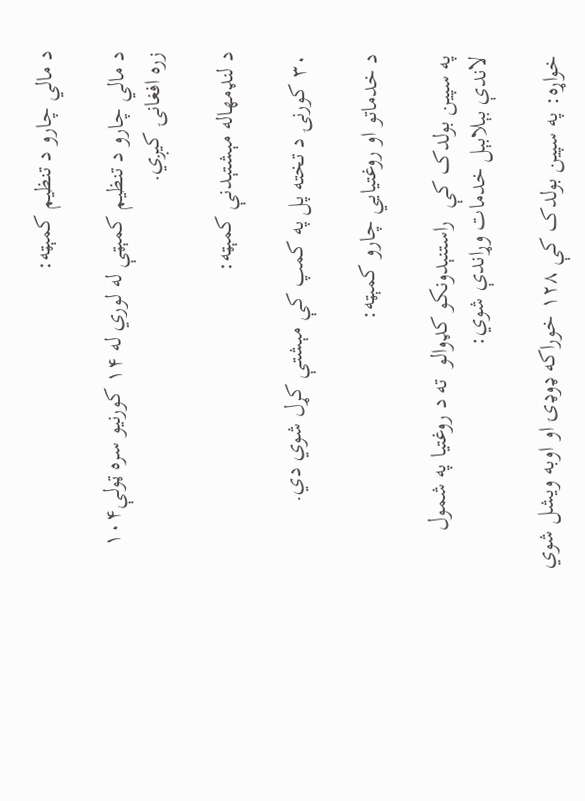د مالي چارو د تنظیم کمېټه:

د مالي چارو د تنظیم کمېټې له لوري له ۱۴ کورنیو سره ټولې۱۰۴ زره افغانۍ کیږي.

د لنډمهاله مېشتېدنې کمېټه:

۳۰ کورنۍ د تخته پل په کمپ کې مېشتې کړل شوي دي.

د خدماتو او روغتیايي چارو کمېټه:

په سپین بولدک کې  راستنېدونکو کډوالو  ته د روغتیا په شمول لاندې بېلابېل خدمات وړاندې شوي:

خواړه: په سپین بولدک کې ۱۲۸ خوراکه ډوډۍ او اوبه ویشل شوي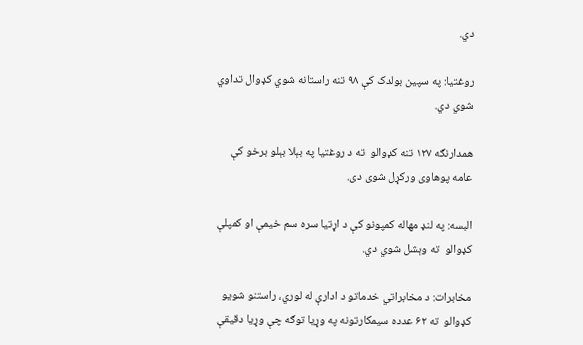دي.

روغتیا: په سپین بولدک کې ۹۸ تنه راستانه شوي کډوال تداوي شوي دي.

همدارنګه ۱۲۷ تنه کډوالو  ته د روغتیا په بېلا بېلو برخو کې عامه پوهاوی ورکړل شوی دی.

البسه: په لنډ مهاله کمپونو کې د اړتیا سره سم خیمې او کمپلې کډوالو  ته وېشل شوي دي.

مخابرات: د مخابراتي خدماتو د ادارې له لوري، راستنو شویو کډوالو  ته ۶۲ عدده سیمکارتونه په وړیا توګه چې وړیا دقیقې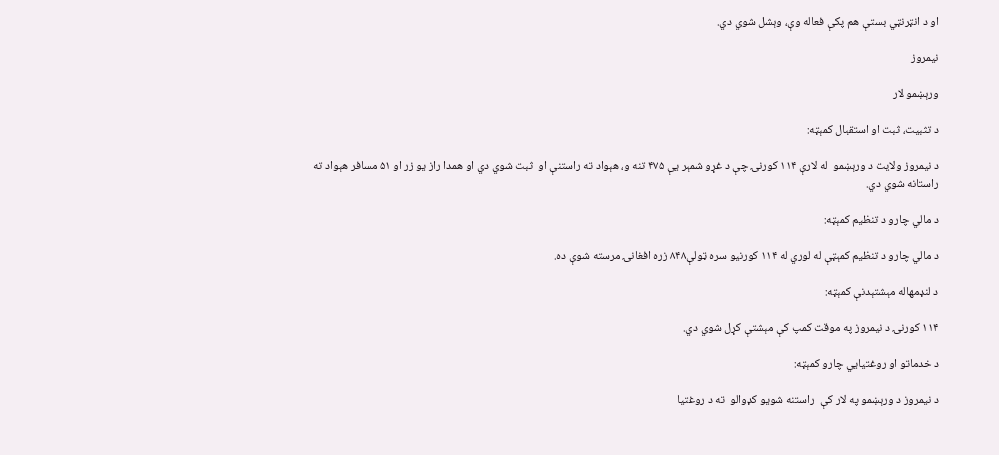او د انټرنټي بستې هم پکې فعاله وې، وېشل شوي دي.

نیمروز

ورېښمو لار

د تثبیت، ثبت او استقبال کمېټه:

د نیمروز ولایت د ورېښمو  له لارې ۱۱۴ کورنۍ چې د غړو شمېر یې ۴۷۵ تنه و، هېواد ته راستنې او  ثبت شوي دي او همدا راز یو زر او ۵۱ مسافر هېواد ته راستانه شوي دي.

د مالي چارو د تنظیم کمېټه:

د مالي چارو د تنظیم کمېټې له لوري له ۱۱۴ کورنیو سره ټولې۸۴۸ زره افغانۍ مرسته شوې ده.

د لنډمهاله مېشتېدنې کمېټه:

۱۱۴ کورنۍ د نیمروز په موقت کمپ کې مېشتې کړل شوي دي.

د خدماتو او روغتیايي چارو کمېټه:

د نیمروز د ورېښمو په لار کې  راستنه شویو کډوالو  ته د روغتیا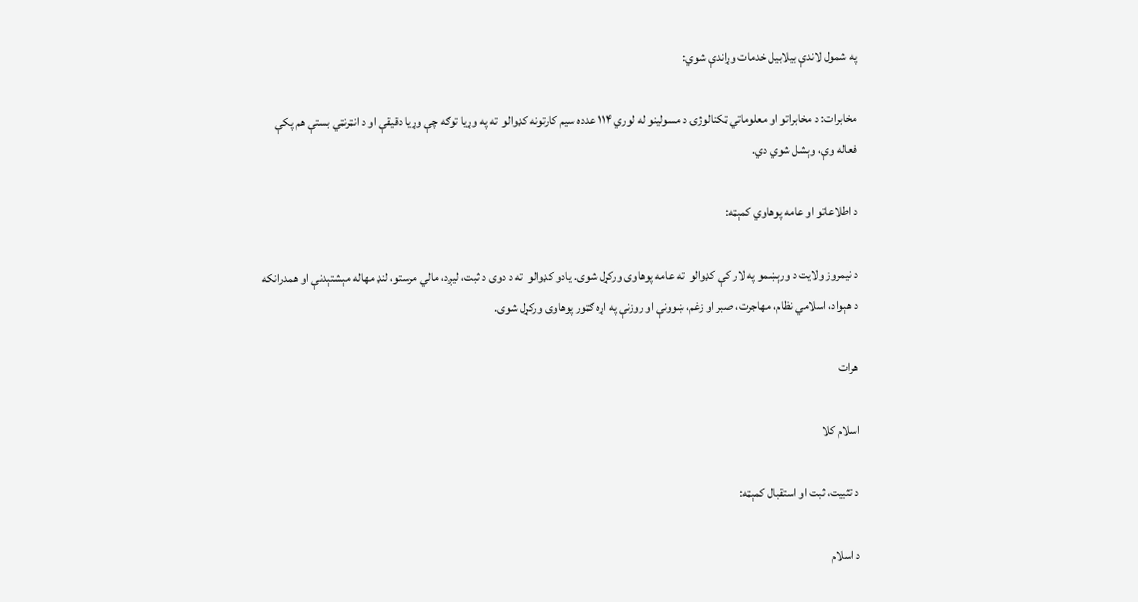په شمول لاندې بیلابیل خدمات وړاندې شوي:

مخابرات: د مخابراتو او معلوماتي ټکنالوژۍ د مسولینو له لوري ۱۱۴ عدده سیم کارتونه کډوالو  ته په وړیا توګه چې وړیا دقیقې او د انټرنټي بستې هم پکې فعاله وې، وېشل شوي دي.

د اطلاعاتو او عامه پوهاوي کمېټه:

د نیمروز ولایت د ورېښمو په لار کې کډوالو  ته عامه پوهاوی ورکړل شوی. یادو کډوالو  ته د دوی د ثبت، لیږد، مالي مرستو، لنډ مهاله مېشتېدنې او همدرانکه د هېواد، اسلامي نظام، مهاجرت، صبر او زغم، ښوونې او روزنې په اړه ګټور پوهاوی ورکړل شوی.

هرات

اسلام کلا

د تثبیت، ثبت او استقبال کمېټه:

د اسلام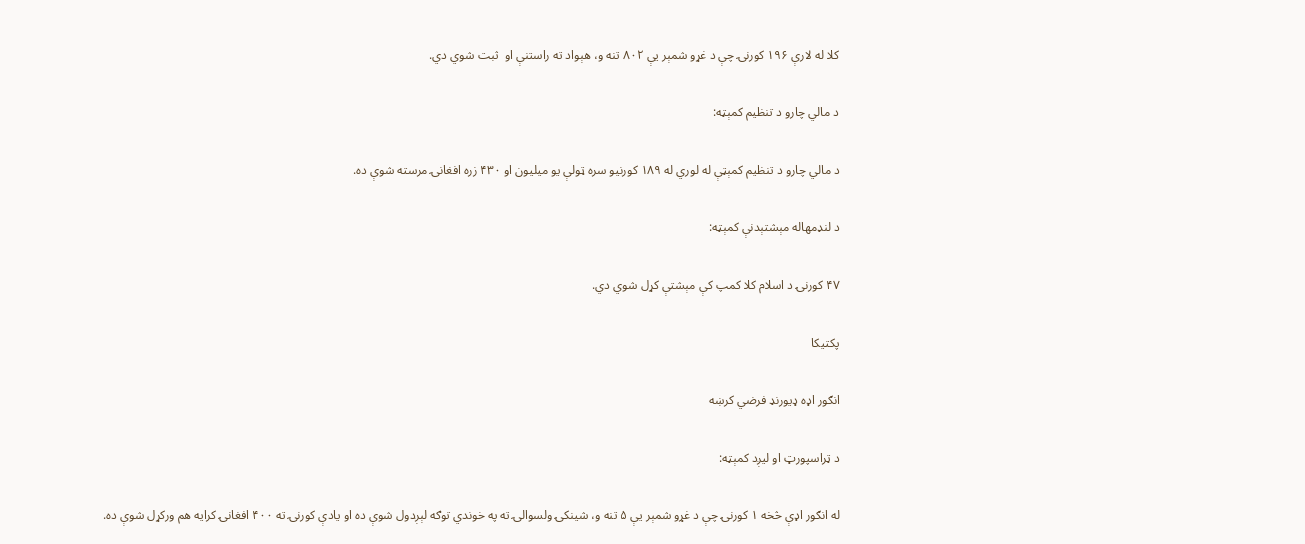کلا له لارې ۱۹۶ کورنۍ چې د غړو شمېر یې ۸۰۲ تنه و، هېواد ته راستنې او  ثبت شوي دي.

د مالي چارو د تنظیم کمېټه:

د مالي چارو د تنظیم کمېټې له لوري له ۱۸۹ کورنیو سره ټولې یو میلیون او ۴۳۰ زره افغانۍ مرسته شوې ده.

د لنډمهاله مېشتېدنې کمېټه:

۴۷ کورنۍ د اسلام کلا کمپ کې مېشتې کړل شوي دي.

پکتیکا

انګور اډه ډیورنډ فرضي کرښه

د ټراسپورټ او لیږد کمېټه:

له انګور اډې څخه ۱ کورنۍ چې د غړو شمېر یې ۵ تنه و، شینکۍ ولسوالۍ ته په خوندي توګه لېږدول شوې ده او یادې کورنۍ ته ۴۰۰ افغانۍ کرایه هم ورکړل شوې ده.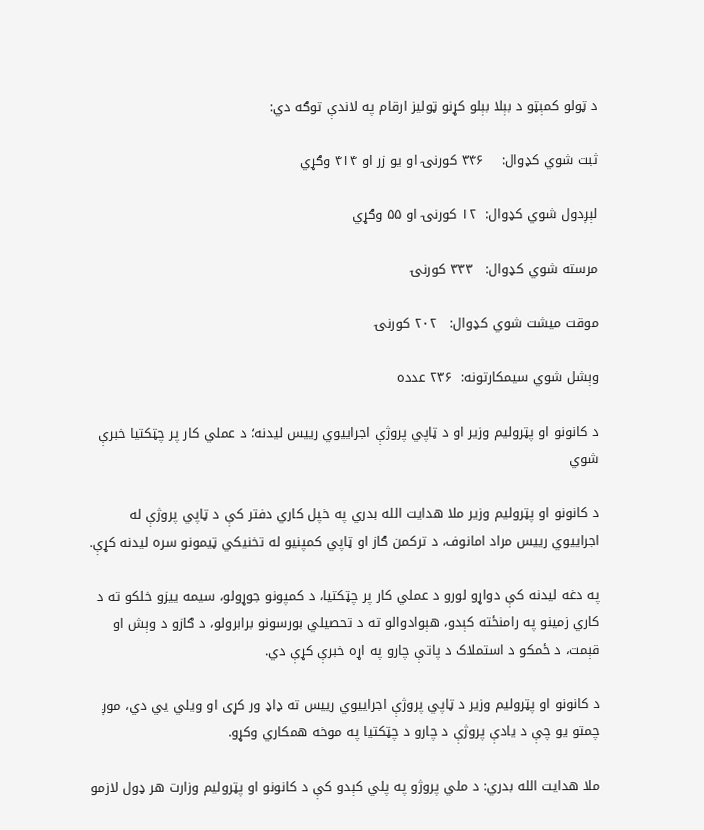د ټولو کمېټو د بېلا بېلو کړنو ټولیز ارقام په لاندې توګه دي:

ثبت شوي کډوال:    ۳۴۶ کورنۍ او یو زر او ۴۱۴ وګړي

لېږدول شوي کډوال:  ۱۲ کورنۍ او ۵۵ وګړي

مرسته شوي کډوال:   ۳۳۳ کورنۍ

موقت ميشت شوي کډوال:   ۲۰۲ کورنۍ

وېشل شوي سیمکارتونه:  ۲۳۶ عدده

د کانونو او پټرولیم وزیر او د ټاپي پروژې اجراییوي رییس لیدنه؛ د عملي کار پر چټکتیا خبرې شوي

د کانونو او پټرولیم وزیر ملا هدایت الله بدري په خپل کاري دفتر کې د ټاپي پروژې له اجراییوي رییس مراد امانوف، د ترکمن ګاز او ټاپي کمپنیو له تخنیکي ټیمونو سره لیدنه کړې.

په دغه لیدنه کې دواړو لورو د عملي کار پر چټکتیا، د کمپونو جوړولو، سیمه ییزو خلکو ته د کاري زمینو په رامنځته کېدو، هېوادوالو ته د تحصیلي بورسونو برابرولو، د ګازو د وېش او قېمت، د ځمکو د استملاک د پاتې چارو په اړه خبرې کړې دي.

د کانونو او پټرولیم وزیر د ټاپي پروژې اجراییوي رییس ته ډاډ ور کړی او ویلي يي دي، موږ چمتو یو چې د یادې پروژې د چارو د چټکتیا په موخه همکاري وکړو.

ملا هدایت الله بدري: د ملي پروژو په پلي کېدو کې د کانونو او پټرولیم وزارت هر ډول لازمو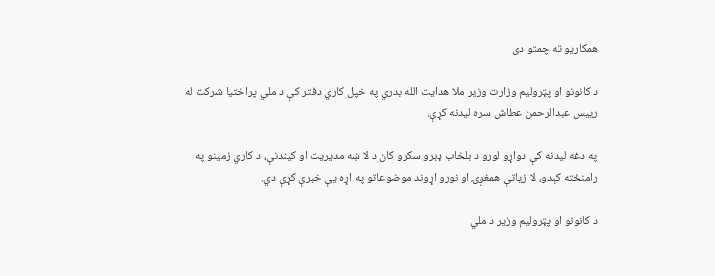همکاریو ته چمتو دی

د کانونو او پټرولیم وزارت وزیر ملا هدایت الله بدري په خپل کاري دفتر کې د ملي پراختیا شرکت له رییس عبدالرحمن عطاش سره لیدنه کړې.

په دغه لیدنه کې دواړو لورو د بلخاب ډبرو سکرو کان د لا ښه مدیریت او کیندنې، د کاري زمینو په رامنځته کېدو، لا زیاتې همغږۍ او نورو اړوند موضوعاتو په اړه يې خبرې کړې دي.

د کانونو او پټرولیم وزیر د ملي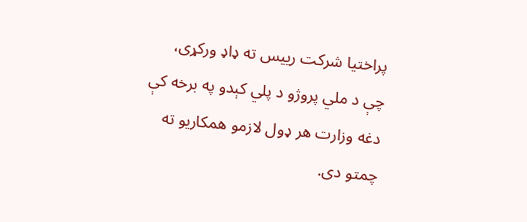پراختیا شرکت رییس ته ډاډ ورکړی، چې د ملي پروژو د پلي کېدو په برخه کې دغه وزارت هر ډول لازمو همکاریو ته چمتو دی.